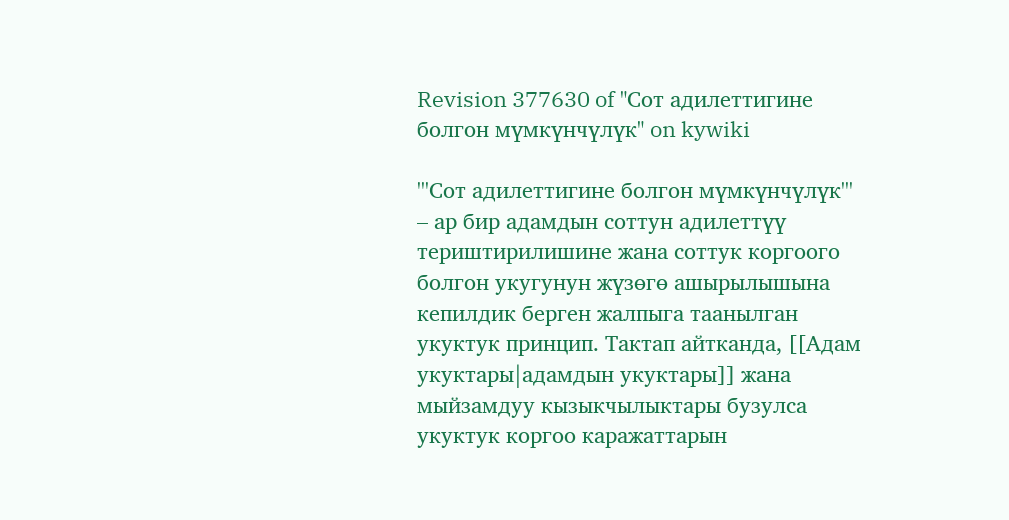Revision 377630 of "Сот адилеттигине болгон мүмкүнчүлүк" on kywiki

'''Сот адилеттигине болгон мүмкүнчүлүк''' – ар бир адамдын соттун адилеттүү териштирилишине жана соттук коргоого болгон укугунун жүзөгө ашырылышына кепилдик берген жалпыга таанылган укуктук принцип. Тактап айтканда, [[Адам укуктары|адамдын укуктары]] жана мыйзамдуу кызыкчылыктары бузулса укуктук коргоо каражаттарын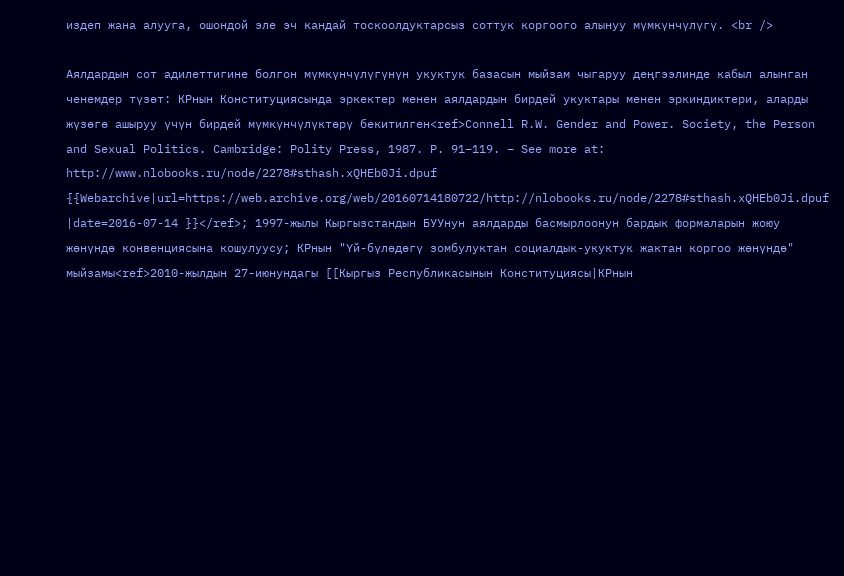издеп жана алууга, ошондой эле эч кандай тоскоолдуктарсыз соттук коргоого алынуу мүмкүнчүлүгү. <br />

Аялдардын сот адилеттигине болгон мүмкүнчүлүгүнүн укуктук базасын мыйзам чыгаруу деңгээлинде кабыл алынган ченемдер түзөт: КРнын Конституциясында эркектер менен аялдардын бирдей укуктары менен эркиндиктери, аларды жүзөгө ашыруу үчүн бирдей мүмкүнчүлүктөрү бекитилген<ref>Connell R.W. Gender and Power. Society, the Person and Sexual Politics. Cambridge: Polity Press, 1987. Р. 91–119. – See more at: http://www.nlobooks.ru/node/2278#sthash.xQHEb0Ji.dpuf {{Webarchive|url=https://web.archive.org/web/20160714180722/http://nlobooks.ru/node/2278#sthash.xQHEb0Ji.dpuf |date=2016-07-14 }}</ref>; 1997-жылы Кыргызстандын БУУнун аялдарды басмырлоонун бардык формаларын жоюу жөнүндө конвенциясына кошулуусу; КРнын "Үй-бүлөдөгү зомбулуктан социалдык-укуктук жактан коргоо жөнүндө" мыйзамы<ref>2010-жылдын 27-июнундагы [[Кыргыз Республикасынын Конституциясы|КРнын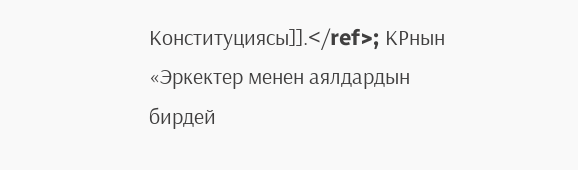Конституциясы]].</ref>; КРнын «Эркектер менен аялдардын бирдей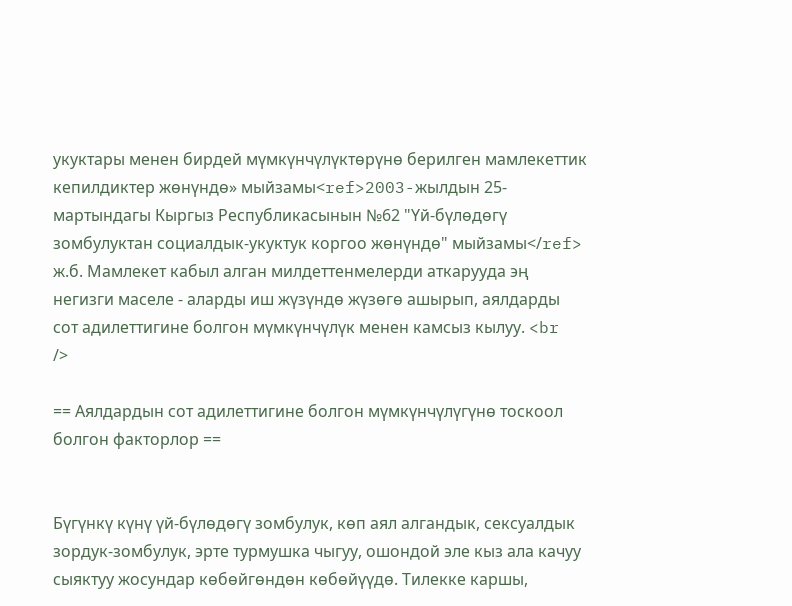укуктары менен бирдей мүмкүнчүлүктөрүнө берилген мамлекеттик кепилдиктер жөнүндө» мыйзамы<ref>2003-жылдын 25-мартындагы Кыргыз Республикасынын №62 "Үй-бүлөдөгү зомбулуктан социалдык-укуктук коргоо жөнүндө" мыйзамы</ref>  ж.б. Мамлекет кабыл алган милдеттенмелерди аткарууда эң негизги маселе - аларды иш жүзүндө жүзөгө ашырып, аялдарды сот адилеттигине болгон мүмкүнчүлүк менен камсыз кылуу. <br />

== Аялдардын сот адилеттигине болгон мүмкүнчүлүгүнө тоскоол болгон факторлор ==


Бүгүнкү күнү үй-бүлөдөгү зомбулук, көп аял алгандык, сексуалдык зордук-зомбулук, эрте турмушка чыгуу, ошондой эле кыз ала качуу сыяктуу жосундар көбөйгөндөн көбөйүүдө. Тилекке каршы,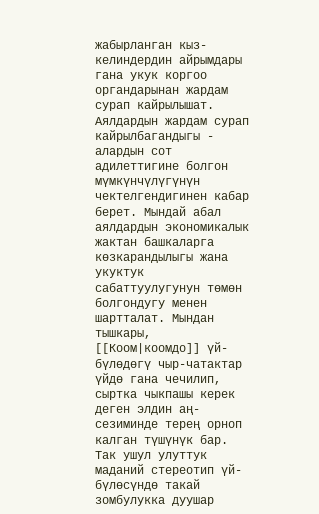жабырланган кыз-келиндердин айрымдары гана укук коргоо органдарынан жардам сурап кайрылышат. Аялдардын жардам сурап кайрылбагандыгы - алардын сот адилеттигине болгон мүмкүнчүлүгүнүн чектелгендигинен кабар берет. Мындай абал аялдардын экономикалык жактан башкаларга көзкарандылыгы жана укуктук сабаттуулугунун төмөн болгондугу менен шартталат. Мындан тышкары, [[Коом|коомдо]] үй-бүлөдөгү чыр-чатактар үйдө гана чечилип, сыртка чыкпашы керек деген элдин аң-сезиминде терең орноп калган түшүнүк бар. Так ушул улуттук маданий стереотип үй-бүлөсүндө такай зомбулукка дуушар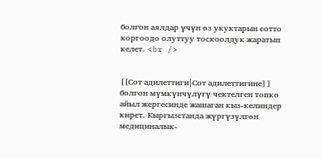болгон аялдар үчүн өз укуктарын сотто коргоодо олуттуу тоскоолдук жаратып келет. <br />


[[Сот адилеттиги|Сот адилеттигине]] болгон мүмкүнчүлүгү чектелген топко айыл жергесинде жашаган кыз-келиндер кирет. Кыргызстанда жүргүзүлгөн медициналык-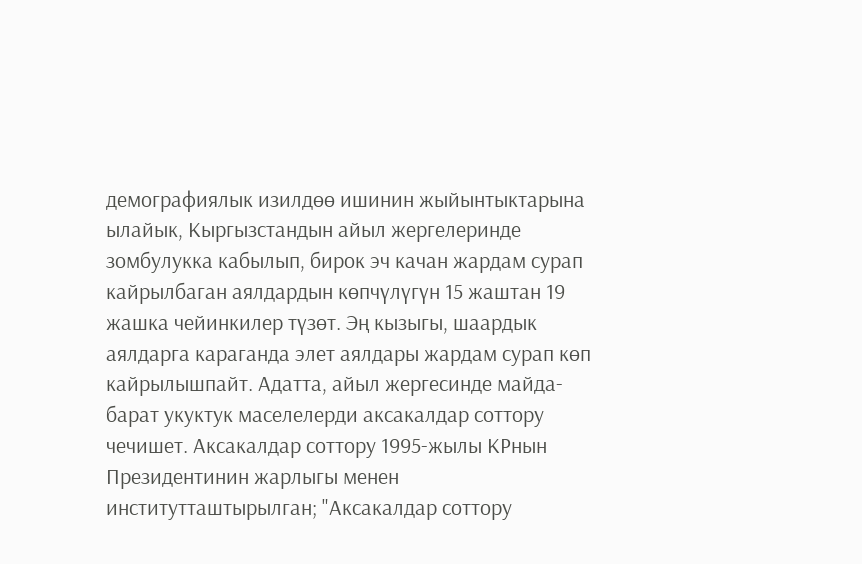демографиялык изилдөө ишинин жыйынтыктарына ылайык, Кыргызстандын айыл жергелеринде зомбулукка кабылып, бирок эч качан жардам сурап кайрылбаган аялдардын көпчүлүгүн 15 жаштан 19 жашка чейинкилер түзөт. Эң кызыгы, шаардык аялдарга караганда элет аялдары жардам сурап көп кайрылышпайт. Адатта, айыл жергесинде майда-барат укуктук маселелерди аксакалдар соттору чечишет. Аксакалдар соттору 1995-жылы КРнын Президентинин жарлыгы менен институтташтырылган; "Аксакалдар соттору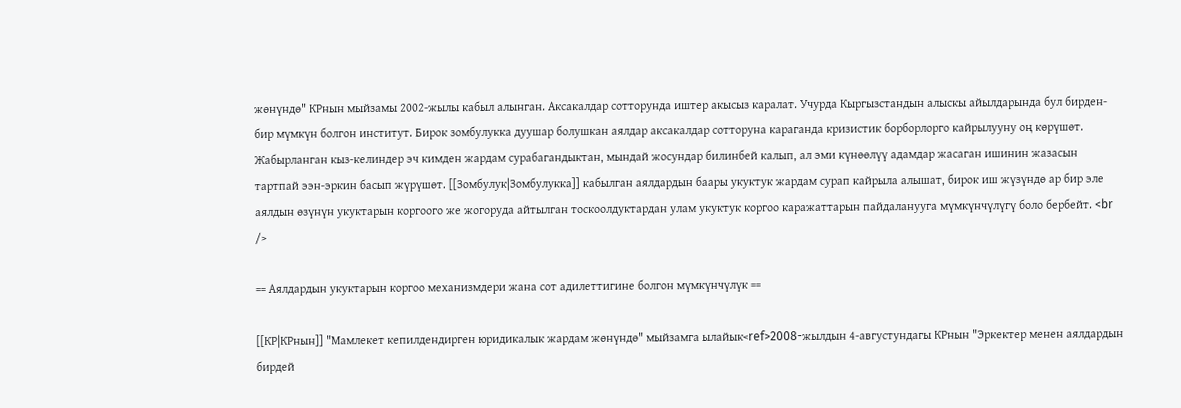жөнүндө" КРнын мыйзамы 2002-жылы кабыл алынган. Аксакалдар сотторунда иштер акысыз каралат. Учурда Кыргызстандын алыскы айылдарында бул бирден-бир мүмкүн болгон институт. Бирок зомбулукка дуушар болушкан аялдар аксакалдар сотторуна караганда кризистик борборлорго кайрылууну оң көрүшөт. Жабырланган кыз-келиндер эч кимден жардам сурабагандыктан, мындай жосундар билинбей калып, ал эми күнөөлүү адамдар жасаган ишинин жазасын тартпай ээн-эркин басып жүрүшөт. [[Зомбулук|Зомбулукка]] кабылган аялдардын баары укуктук жардам сурап кайрыла алышат, бирок иш жүзүндө ар бир эле аялдын өзүнүн укуктарын коргоого же жогоруда айтылган тоскоолдуктардан улам укуктук коргоо каражаттарын пайдаланууга мүмкүнчүлүгү боло бербейт. <br />

== Аялдардын укуктарын коргоо механизмдери жана сот адилеттигине болгон мүмкүнчүлүк ==

[[КР|КРнын]] "Мамлекет кепилдендирген юридикалык жардам жөнүндө" мыйзамга ылайык<ref>2008-жылдын 4-августундагы КРнын "Эркектер менен аялдардын бирдей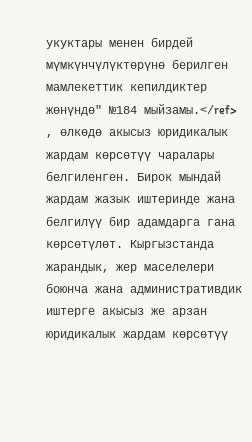укуктары менен бирдей мүмкүнчүлүктөрүнө берилген мамлекеттик кепилдиктер жөнүндө" №184 мыйзамы.</ref> , өлкөдө акысыз юридикалык жардам көрсөтүү чаралары белгиленген. Бирок мындай жардам жазык иштеринде жана белгилүү бир адамдарга гана көрсөтүлөт. Кыргызстанда жарандык, жер маселелери боюнча жана административдик иштерге акысыз же арзан юридикалык жардам көрсөтүү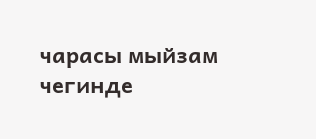чарасы мыйзам чегинде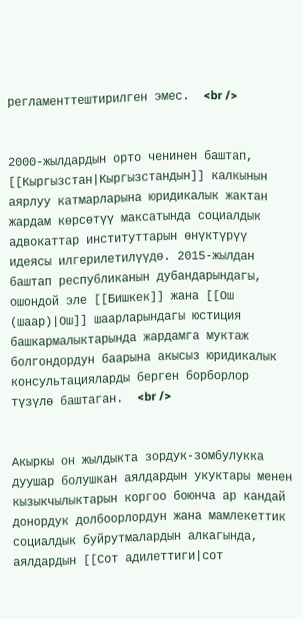регламенттештирилген эмес.  <br />


2000-жылдардын орто ченинен баштап, [[Кыргызстан|Кыргызстандын]] калкынын аярлуу катмарларына юридикалык жактан жардам көрсөтүү максатында социалдык адвокаттар институттарын өнүктүрүү идеясы илгерилетилүүдө. 2015-жылдан баштап республиканын дубандарындагы, ошондой эле [[Бишкек]] жана [[Ош (шаар)|Ош]] шаарларындагы юстиция башкармалыктарында жардамга муктаж болгондордун баарына акысыз юридикалык консультацияларды берген борборлор түзүлө баштаган.  <br />


Акыркы он жылдыкта зордук-зомбулукка дуушар болушкан аялдардын укуктары менен кызыкчылыктарын коргоо боюнча ар кандай донордук долбоорлордун жана мамлекеттик социалдык буйрутмалардын алкагында, аялдардын [[Сот адилеттиги|сот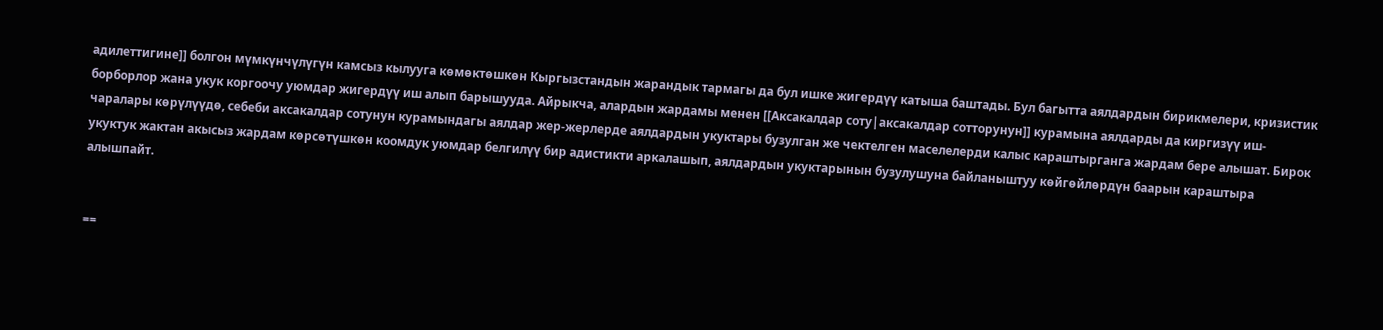адилеттигине]] болгон мүмкүнчүлүгүн камсыз кылууга көмөктөшкөн Кыргызстандын жарандык тармагы да бул ишке жигердүү катыша баштады. Бул багытта аялдардын бирикмелери, кризистик борборлор жана укук коргоочу уюмдар жигердүү иш алып барышууда. Айрыкча, алардын жардамы менен [[Аксакалдар соту|аксакалдар сотторунун]] курамына аялдарды да киргизүү иш-чаралары көрүлүүдө, себеби аксакалдар сотунун курамындагы аялдар жер-жерлерде аялдардын укуктары бузулган же чектелген маселелерди калыс караштырганга жардам бере алышат. Бирок укуктук жактан акысыз жардам көрсөтүшкөн коомдук уюмдар белгилүү бир адистикти аркалашып, аялдардын укуктарынын бузулушуна байланыштуу көйгөйлөрдүн баарын караштыра алышпайт.


==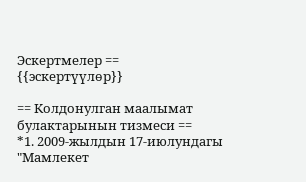Эскертмелер ==
{{эскертүүлөр}}

== Колдонулган маалымат булактарынын тизмеси ==
*1. 2009-жылдын 17-июлундагы "Мамлекет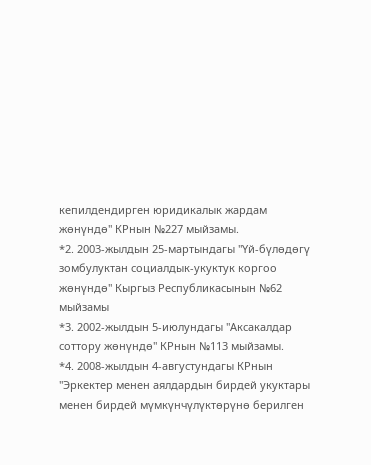кепилдендирген юридикалык жардам жөнүндө" КРнын №227 мыйзамы.
*2. 2003-жылдын 25-мартындагы "Үй-бүлөдөгү зомбулуктан социалдык-укуктук коргоо жөнүндө" Кыргыз Республикасынын №62 мыйзамы
*3. 2002-жылдын 5-июлундагы "Аксакалдар соттору жөнүндө" КРнын №113 мыйзамы.
*4. 2008-жылдын 4-августундагы КРнын "Эркектер менен аялдардын бирдей укуктары менен бирдей мүмкүнчүлүктөрүнө берилген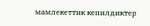мамлекеттик кепилдиктер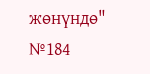жөнүндө" №184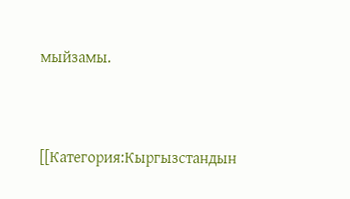мыйзамы.


[[Категория:Кыргызстандын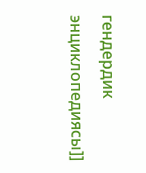гендердик энциклопедиясы]]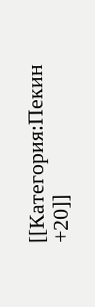[[Категория:Пекин +20]]